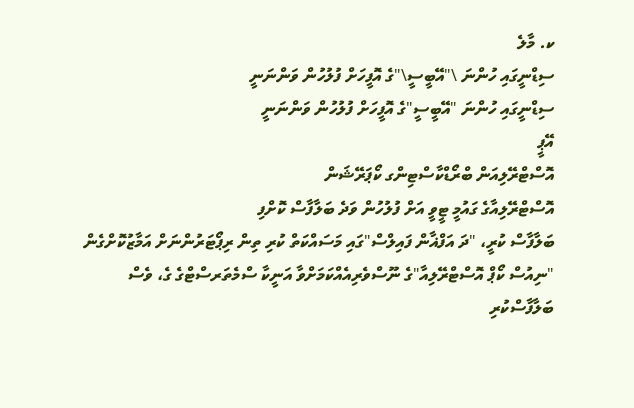ކ. މާލެ
ސިޑްނީގައި ހުންނަ \"އޭބީސީ\"ގެ އޮފީހަށް ފުލުހުން ވަންނަނީ
ސިޑްނީގައި ހުންނަ "އޭބީސީ"ގެ އޮފީހަށް ފުލުހުން ވަންނަނީ
އޭޕީ
އޮސްޓްރޭލިއަން ބްރޯޑްކާސްޓިންގ ކޯޕަރޭޝަން
އޮސްޓްރޭލިއާގެ ގައުމީ ޓީވީ އަށް ފުލުހުން ވަދެ ބަލާފާސް ކޮށްފި
ބަލާފާސް ކުރީ، "ދަ އަފްޣާން ފައިލްސް"ގައި މަސައްކަތް ކުރި ތިން ރިޕޯޓަރުންނަށް އަމާޒުކޮށްގެން
"ނިއުސް ކޯޕް އޮސްޓްރޭލިއާ"ގެ ނޫސްވެރިއެއްކަމަށްވާ އަނީކާ ސްމެތަރސްޓްގެ ގެ، ވެސް ބަލާފާސްކުރި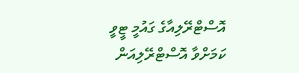އޮސްޓްރޭލިއާގެ ގައުމީ ޓީވީ ކަމަށްވާ އޮސްޓްރޭލިއަން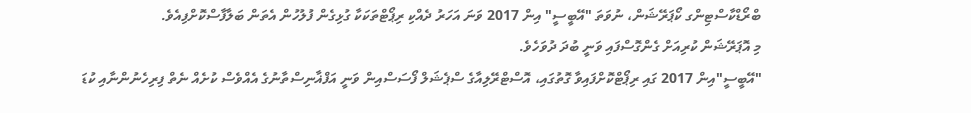ބްރޯޑްކާސްޓިންގ ކޯޕަރޭޝަން، ނުވަތަ "އޭބީސީ" އިން 2017 ވަނަ އަހަރު ދެއްކި ރިޕޯޓްތަކަކާ ގުޅިގެން ފުލުހުން އެތަން ބަލާފާސްކޮށްފިއެވެ.
މި އޮޕަރޭޝަން ކުރިއަށް ގެންގޮސްފައި ވަނީ ބުދަ ދުވަހެވެ.
"އޭބީސީ"އިން 2017 ގައި ރިޕޯޓްކޮށްފައިވާ ގޮތުގައި، އޮސްޓްރޭލިއާގެ ސްޕެޝަލް ފޯސަސްއިން ވަނީ އަފްޣާނިސްތާނުގެ އެއްވެސް ކުށެއް ނެތް ފިރިހެނުންނާއި ކުޑަ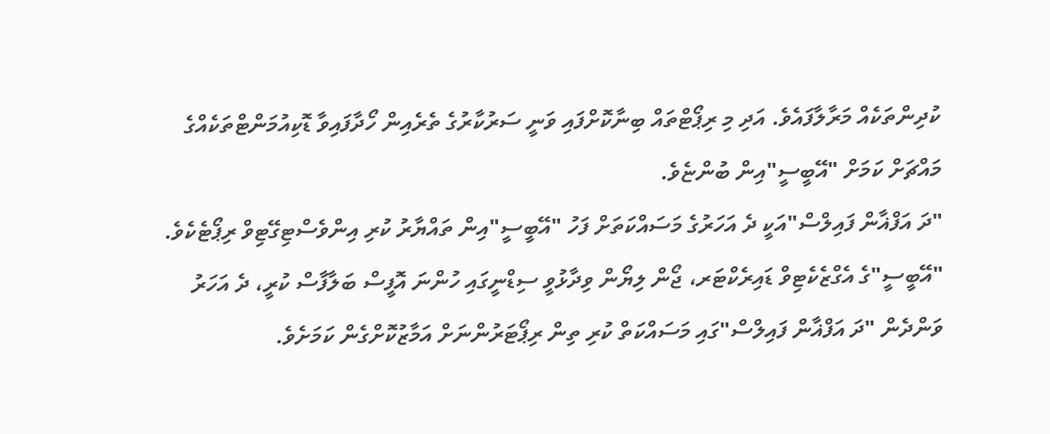ކުދިންތަކެއް މަރާލާފައެވެ. އަދި މި ރިޕޯޓްތައް ބިނާކޮށްފައި ވަނީ ސަރުކާރުގެ ތެރެއިން ހޯދާފައިވާ ޑޮކިއުމަންޓްތަކެއްގެ މައްޗަށް ކަމަށް "އޭބީސީ"އިން ބުންޏެވެ.
"ދަ އަފްޣާން ފައިލްސް"އަކީ ދެ އަހަރުގެ މަސައްކަތަށް ފަހު "އޭބީސީ"އިން ތައްޔާރު ކުރި އިންވެސްޓިގޭޓިވް ރިޕޯޓެކެވެ.
"އޭބީސީ"ގެ އެގްޒެކެޓިވް ޑައިރެކްޓަރ، ޖޯން ލިޔޯން ވިދާޅުވީ ސިޑްނީގައި ހުންނަ އޮފީސް ބަލާފާސް ކުރީ، ދެ އަހަރު ވަންދެން "ދަ އަފްޣާން ފައިލްސް"ގައި މަސައްކަތް ކުރި ތިން ރިޕޯޓަރުންނަށް އަމާޒުކޮށްގެން ކަމަށެވެ.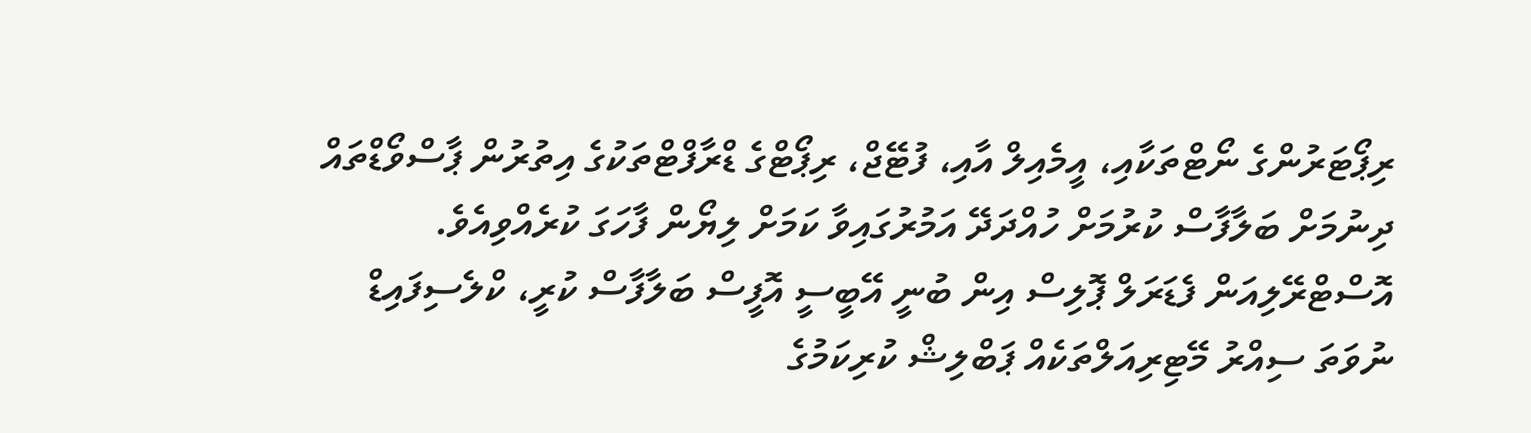ރިޕޯޓަރުންގެ ނޯޓްތަކާއި، އީމެއިލް އާއި، ފުޓޭޖް، ރިޕޯޓްގެ ޑްރާފްޓްތަކުގެ އިތުރުން ޕާސްވޯޑްތައް ދިނުމަށް ބަލާފާސް ކުރުމަށް ހުއްދަދޭ އަމުރުގައިވާ ކަމަށް ލިޔޯން ފާހަގަ ކުރެއްވިއެވެ.
އޮސްޓްރޭލިއަން ފެޑަރަލް ޕޮލިސް އިން ބުނީ އޭބީސީ އޮފީސް ބަލާފާސް ކުރީ، ކްލެސިފައިޑް ނުވަތަ ސިއްރު މޭޓިރިއަލްތަކެއް ޕަބްލިޝް ކުރިކަމުގެ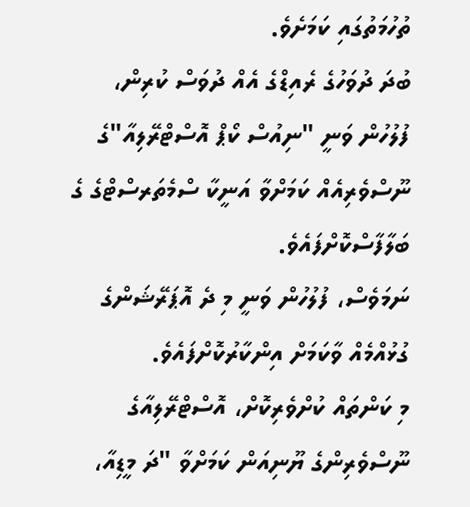ތުހުމަތުގައި ކަމަށެވެ.
ބުދަ ދުވަހުގެ ރެއިޑްގެ އެއް ދުވަސް ކުރިން، ފުލުހުން ވަނީ "ނިއުސް ކޯޕް އޮސްޓްރޭލިއާ"ގެ ނޫސްވެރިއެއް ކަމަށްވާ އަނީކާ ސްމެތަރސްޓްގެ ގެ ބަލާފާސްކޮށްފައެވެ.
ނަމަވެސް، ފުލުހުން ވަނީ މި ދެ އޮޕަރޭޝަންގެ ގުޅުއްމެއް ވާކަމަށް އިންކާރުކޮށްފައެވެ.
މި ކަންތައް ކުށްވެރިކޮށް، އޮސްޓްރޭލިއާގެ ނޫސްވެރިންގެ ޔޫނިއަން ކަމަށްވާ "ދަ މީޑިއާ،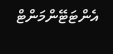އެންޓަޓޭންމަންޓް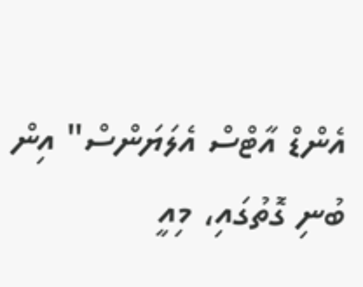އެންޑް އާޓްސް އެލަޔަންސް" އިން ބުނި ގޮތުގައި، މިއީ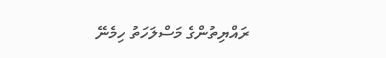ރައްޔިތުންގެ މަސްލަހަތު ހިމެނޭ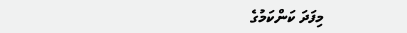މިފަދަ ކަންކަމުގެ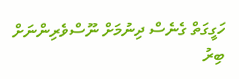ހަގީގަތް ގެނެސް ދިނުމަށް ނޫސްވެރިންނަށް ބިރު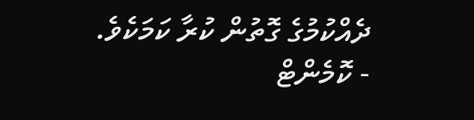ދެއްކުމުގެ ގޮތުން ކުރާ ކަމަކެވެ.
- ކޮމެންޓް